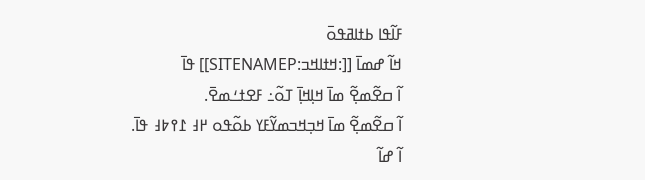ߓߊ߬ߟߊ ߕߙߊߥߟߋ߫
ߞߊ߬ ߝߘߊ߫ [[:ߞߙߊߞߏ:SITENAMEP]] ߟߊ߫
ߊ߬ ߛߐ߬ߘߐ߲߬ ߘߊ߫ ߞߊ߲ߞߊ߲߫ ߠߋ߬߸ ߓߐߙߑߘߐ߫.
ߊ߬ ߛߐ߬ߘߐ߲߬ ߘߊ߫ ߞߏ߲ߞߏߘߌ߬ߓߌ ߕߋ߬ߟߋ ߂߃ ߁߉߈߃ ߟߊ߫.
ߊ߬ ߝߊ߬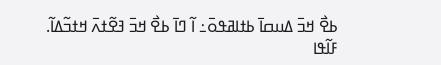ߕߐ߯ ߞߏ߫ ߡߎߛߊ߫ ߕߙߊߥߟߋ߫߸ ߊ߬ ߣߊ߫ ߕߐ߯ ߞߏ߫ ߔߐ߬ߙߍ߫ ߞߙߏ߬ߡߊ߬.
ߓߊ߬ߟߊ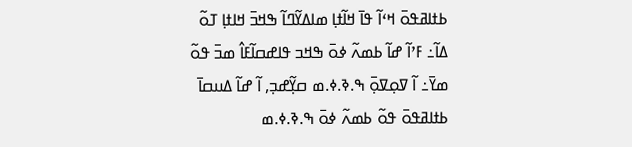ߕߙߊߥߟߋ߫ ߞߵߊ߬ ߟߊ߫ ߞߊ߬ߙߊ߲ ߘߊߡߌ߬ߣߊ߬ ߒߞߏ߫ ߞߊߙߊ߲ ߠߋ߬ ߡߊ߬߸ ߓߴߊ߬ ߝߊ߬ ߕߘߍ߬ ߦߋ߫ ߒߞߏ ߟߊߝߛߊ߬ߓߊ߮ ߘߏ߫ ߟߋ߬ ߘߌ߫߸ ߊ߬ ߜߋ߲ߜߋ߲߫ ߒ.ߢ.ߦ.ߘ ߛߌ߲߬ߝߏ߲, ߊ߬ ߝߊ߬ ߡߎߛߊ߫ ߕߙߊߥߟߋ߫ ߟߋ߬ ߕߘߍ߬ ߦߋ߫ ߒ.ߢ.ߦ.ߘ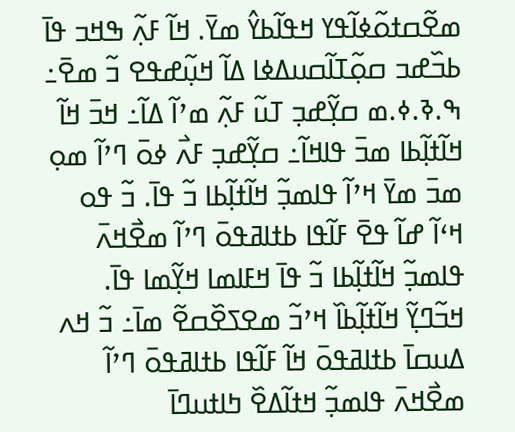ߘߐ߬ߛߙߋ߬ߦߊ߬ߟߌ ߞߟߊ߬ߕߌ߮ ߘߌ߫. ߞߊ߬ ߓߍ߲߬ ߒߞߏ ߟߊ߫ ߕߏ߰ߝߏ ߛߋ߲߬ߠߊ߬ߛߎߡߦߊ ߡߊ߬ ߞߎ߲߬ߝߟߐ ߏ߬ ߘߐ߫߸ ߒ.ߢ.ߦ.ߘ ߛߌ߲߬ߝߏ߲ ߠߎ߬ ߓߍ߲߬ ߘߴߊ߬ ߡߊ߬߸ ߞߏ߫ ߞߊ߬ ߞߊ߬ߙߊ߲߬ߕߊ ߘߏ߫ ߟߊߞߊ߬߸ ߛߌ߲߬ߝߏ߲ ߓߍ߯ ߦߋ߫ ߣߴߊ߬ ߘߋ߲ ߘߏ߫ ߘߌ߫ ߞߴߊ߬ ߟߊߘߏ߲߬ ߞߊ߬ߙߊ߲߬ߕߊ ߏ߬ ߟߊ߫. ߏ߬ ߟߋ ߞߵߊ߬ ߝߊ߬ ߟߐ߫ ߓߊ߬ߟߊ ߕߙߊߥߟߋ߫ ߣߴߊ߬ ߘߐ߯ߞߍ߫ ߟߊߘߏ߲߬ ߞߊ߬ߙߊ߲߬ߕߊ ߏ߬ ߟߊ߫ ߞߓߊߘߊ ߞߌ߲߬ߘߊ ߟߊ߫. ߞߏ߬ߣߌ߲߬ ߞߊ߬ߙߊ߲߬ߕߊ߰ ߞߴߏ߬ ߘߐߖߐ߰ߛߐ߬ ߘߊ߫߸ ߏ߬ ߞߍ ߡߎߛߊ߫ ߕߙߊߥߟߋ߫ ߞߊ߬ ߓߊ߬ߟߊ ߕߙߊߥߟߋ߫ ߣߴߊ߬ ߘߐ߯ߞߍ߫ ߟߊߘߏ߲߬ ߞߙߊ߬ߡߐ߰ ߤߊߙߎߣߊ߫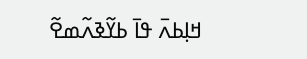ߞߊ߲ߕߍ߫ ߟߊ߫ ߕߌ߬ߢߍ߬ߘߐ߬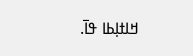ߞߊߙߊ߲ߕߊ ߟߊ߫.